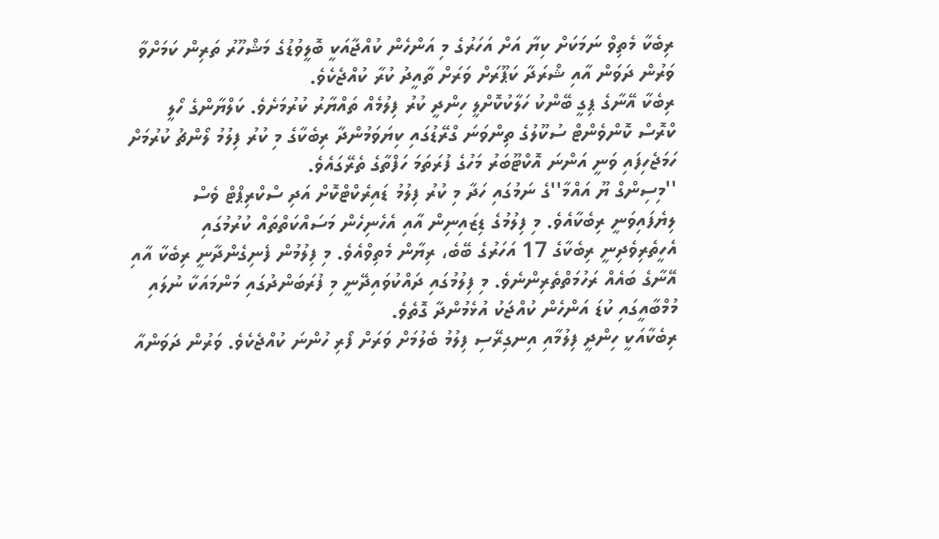ރިބެކާ މެތިވް ނަމަކަށް ކިޔާ އަށް އަހަރުގެ މި އަންހެން ކުއްޖާއަކީ ބޮލީވުޑުގެ މަޝްހޫރު ތަރިން ކަމަށްވާ ވަރުން ދަވަން އާއި ޝްރަދާ ކަޕޫރަށް ވަރަށް ތާއީދު ކުރާ ކުއްޖެކެވެ.
ރިބެކާ އޭނާގެ ޕިގީ ބޭންކު ހަލާކުކޮށްލީ ހިންދީ ކުރު ފިލުމެއް ތައްޔާރު ކުރުމަށެވެ. ކަލްޔާންގެ ހޯލީ ކްރޮސް ކޮންވެންޓް ސުކޫލުގެ ތިންވަނަ ގްރޭޑުގައި ކިޔަވަމުންދާ ރިބެކާގެ މި ކުރު ފިލުމު ލޯންޗު ކުރުމަށް ހަމަޖެހިފައި ވަނީ އަންނަ އޮކްޓޫބަރު މަހުގެ ފުރަތަމަ ހަފްތާގެ ތެރޭގައެވެ.
''މިސިންގް ޔޫ އައްމާ''ގެ ނަމުގައި ހަދާ މި ކުރު ފިލުމު ޑައިރެކްޓްކޮށް އަދި ސްކްރިޕްޓް ވެސް ލިޔެފައިވަނީ ރިބެކާއެވެ. މި ފިލުމުގެ ޑިޒައިނިން އާއި އެހެނިހެން މަސައްކަތްތައް ކުރުމުގައި އެހީތެރިވެދިނީ ރިބެކާގެ 17 އަހަރުގެ ބޭބެ، ރިޔާން މެތިވްއެވެ. މި ފިލުމުން ފެނިގެންދާނީ ރިބެކާ އާއި އޭނާގެ ބައެއް ރަހުމަތްތެރިންނެވެ. މި ފިލުމުގައި ދައްކުވައިދޭނީ މި ފުރަބަންދުގައި މަންމައަކާ ނުލައި މުމްބާއީގައި ކުޑަ އަންހެން ކުއްޖަކު އުޅެމުންދާ ގޮތެވެ.
ރިބެކާއަކީ ހިންދީ ފިލުމާއި އިނގިރޭސި ފިލުމު ބެލުމަށް ވަރަށް ފޯރި ހުންނަ ކުއްޖެކެވެ. ވަރުން ދަވަންއާ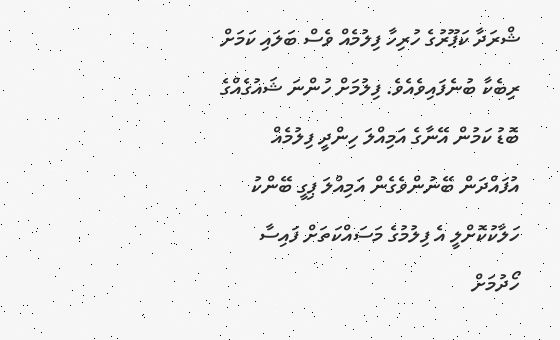ޝްރަދާ ކަޕޫރުގެ ހުރިހާ ފިލުމެއް ވެސް ބަލައި ކަމަށް ރިބެކާ ބުނެފައިވެއެވެ. ފިލުމަށް ހުންނަ ޝައުގެއްގެ ބޮޑު ކަމުން އޭނާގެ އަމިއްލަ ހިންދީ ފިލުމެއް އުފައްދަން ބޭނުންވެގެން އަމިއްލަ ޕިގީ ބޭންކު ހަލާކުކޮށްލީ އެ ފިލުމުގެ މަސައްކަތަށް ފައިސާ ހޯދުމަށް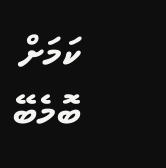ކަމަށް ބޮމެބޭ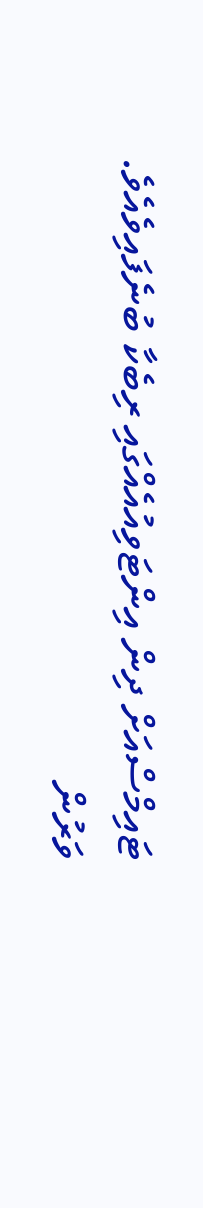ޓައިމްސްއަށް ދިން އިންޓަވިއުއެއްގައި ރިބެކާ ބުނެފައިވެއެވެ.
ވަރުން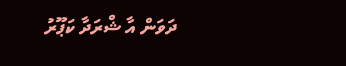ދަވަން އާ ޝްރަދާ ކަޕޫރު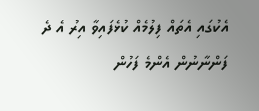އެކުގައި އެތައް ފިލުމެއް ކުޅެފައިވާ އިރު އެ ދެ ފަންނާނުން އެންމެ ފަހުން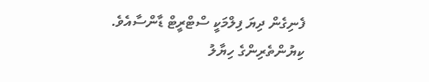ފެނިގެން ދިޔަ ފިލްމަކީ ސްޓްރީޓް ޑާންސާއެވެ.
ކިޔުންތެރިންގެ ހިޔާލު